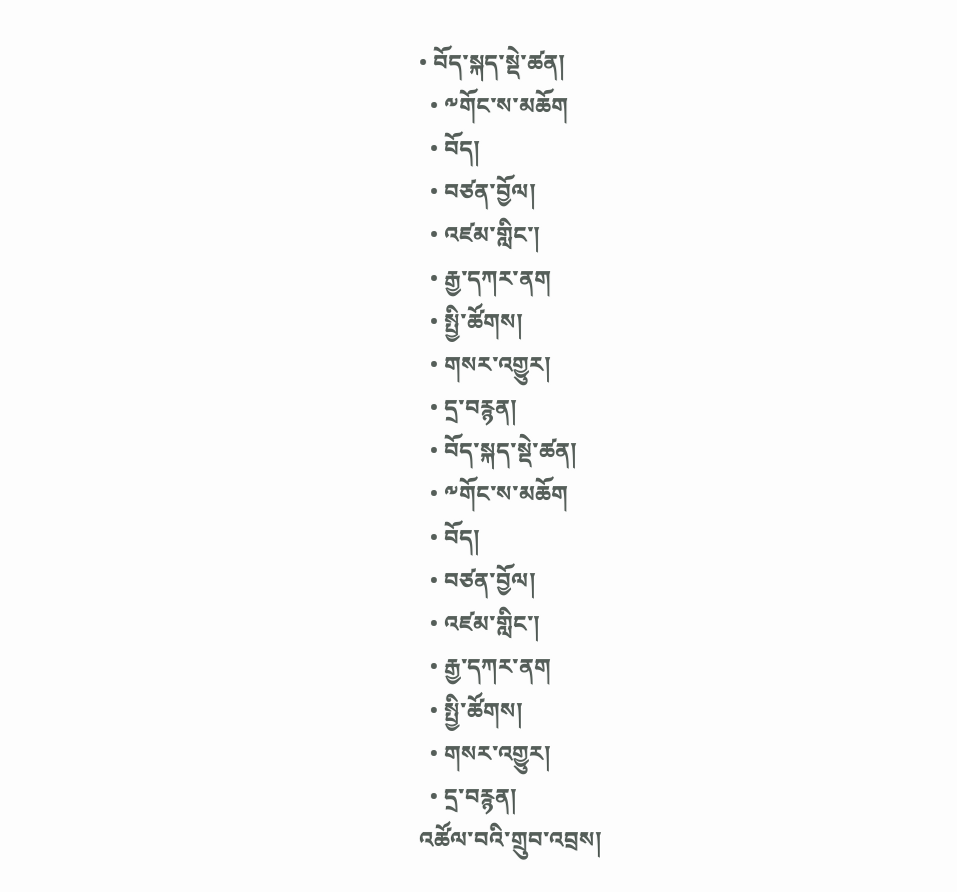• བོད་སྐད་སྡེ་ཚན།
  • ༸གོང་ས་མཆོག
  • བོད།
  • བཙན་བྱོལ།
  • འཛམ་གླིང་།
  • རྒྱ་དཀར་ནག
  • སྤྱི་ཚོགས།
  • གསར་འགྱུར།
  • དྲ་བརྙན།
  • བོད་སྐད་སྡེ་ཚན།
  • ༸གོང་ས་མཆོག
  • བོད།
  • བཙན་བྱོལ།
  • འཛམ་གླིང་།
  • རྒྱ་དཀར་ནག
  • སྤྱི་ཚོགས།
  • གསར་འགྱུར།
  • དྲ་བརྙན།
འཚོལ་བའི་གྲུབ་འབྲས།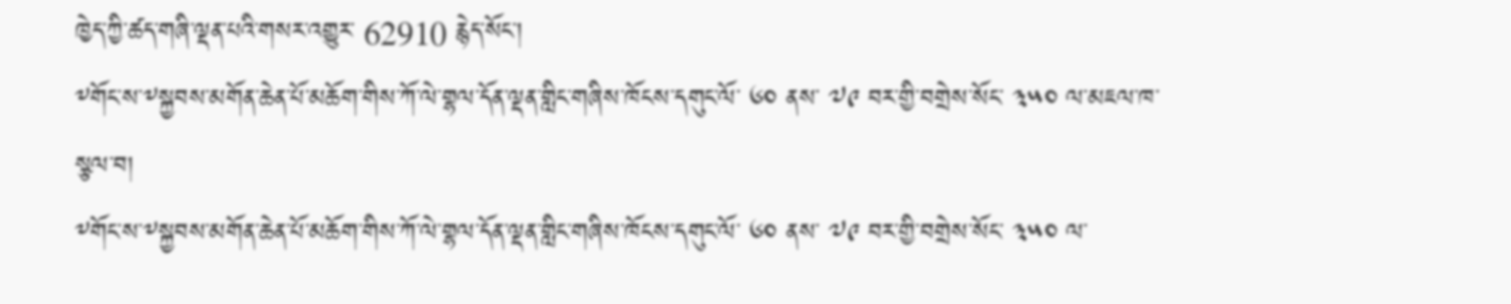ཁྱེད་ཀྱི་ཚད་གཞི་ལྡན་པའི་གསར་འགྱུར་ 62910 རྙེད་སོང་།
༸གོང་ས་༸སྐྱབས་མགོན་ཆེན་པོ་མཆོག་གིས་ཀོ་ལེ་གྷལ་དོན་ལྡན་གླིང་གཞིས་ཁོངས་དགུང་ལོ་ ༦༠ ནས་ ༧༩ བར་གྱི་བགྲེས་སོང་ ༣༥༠ ལ་མཇལ་ཁ་སྩལ་བ།
༸གོང་ས་༸སྐྱབས་མགོན་ཆེན་པོ་མཆོག་གིས་ཀོ་ལེ་གྷལ་དོན་ལྡན་གླིང་གཞིས་ཁོངས་དགུང་ལོ་ ༦༠ ནས་ ༧༩ བར་གྱི་བགྲེས་སོང་ ༣༥༠ ལ་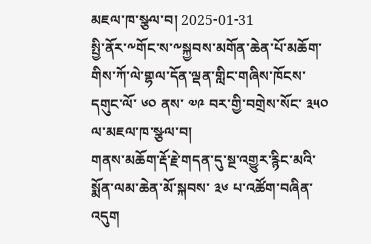མཇལ་ཁ་སྩལ་བ། 2025-01-31
སྤྱི་ནོར་༸གོང་ས་༸སྐྱབས་མགོན་ཆེན་པོ་མཆོག་གིས་ཀོ་ལེ་གྷལ་དོན་ལྡན་གླིང་གཞིས་ཁོངས་དགུང་ལོ་ ༦༠ ནས་ ༧༩ བར་གྱི་བགྲེས་སོང་ ༣༥༠ ལ་མཇལ་ཁ་སྩལ་བ།
གནས་མཆོག་རྡོ་རྗེ་གདན་དུ་སྔ་འགྱུར་རྙིང་མའི་སྨོན་ལམ་ཆེན་མོ་སྐབས་ ༣༦ པ་འཚོག་བཞིན་འདུག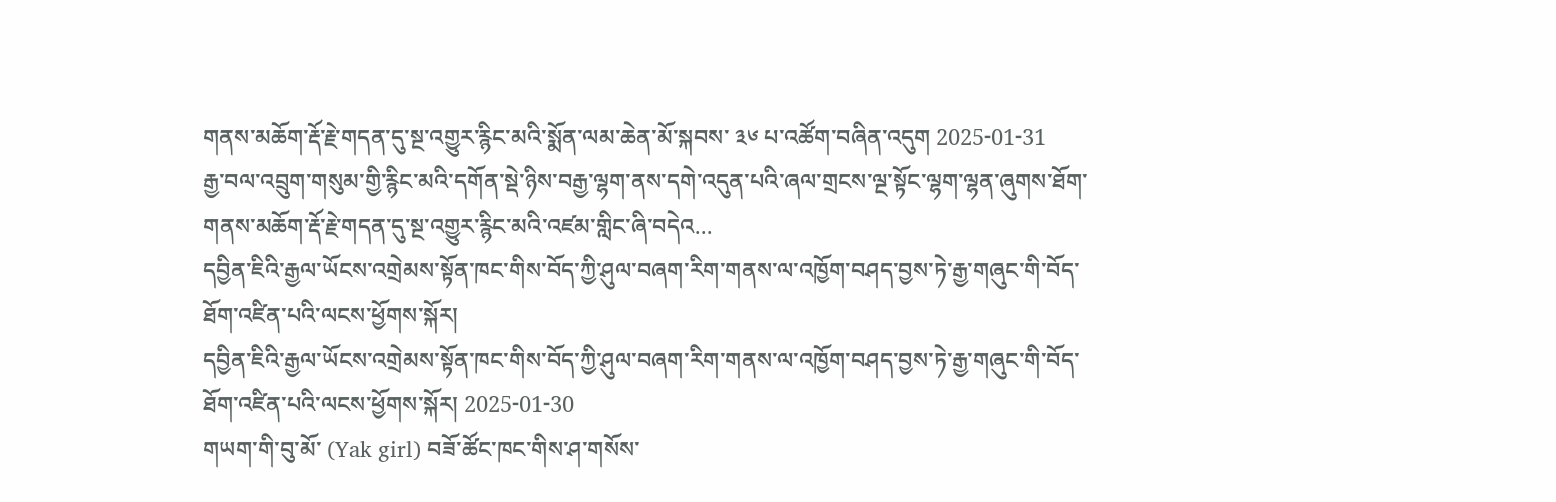གནས་མཆོག་རྡོ་རྗེ་གདན་དུ་སྔ་འགྱུར་རྙིང་མའི་སྨོན་ལམ་ཆེན་མོ་སྐབས་ ༣༦ པ་འཚོག་བཞིན་འདུག 2025-01-31
རྒྱ་བལ་འབྲུག་གསུམ་གྱི་རྙིང་མའི་དགོན་སྡེ་ཉིས་བརྒྱ་ལྷག་ནས་དགེ་འདུན་པའི་ཞལ་གྲངས་ལྔ་སྟོང་ལྷག་ལྷན་ཞུགས་ཐོག་གནས་མཆོག་རྡོ་རྗེ་གདན་དུ་སྔ་འགྱུར་རྙིང་མའི་འཛམ་གླིང་ཞི་བདེའ...
དབྱིན་ཇིའི་རྒྱལ་ཡོངས་འགྲེམས་སྟོན་ཁང་གིས་བོད་ཀྱི་ཤུལ་བཞག་རིག་གནས་ལ་འཁྱོག་བཤད་བྱས་ཏེ་རྒྱ་གཞུང་གི་བོད་ཐོག་འཛིན་པའི་ལངས་ཕྱོགས་སྐོར།
དབྱིན་ཇིའི་རྒྱལ་ཡོངས་འགྲེམས་སྟོན་ཁང་གིས་བོད་ཀྱི་ཤུལ་བཞག་རིག་གནས་ལ་འཁྱོག་བཤད་བྱས་ཏེ་རྒྱ་གཞུང་གི་བོད་ཐོག་འཛིན་པའི་ལངས་ཕྱོགས་སྐོར། 2025-01-30
གཡག་གི་བུ་མོ་ (Yak girl) བཟོ་ཚོང་ཁང་གིས་ཤ་གསོས་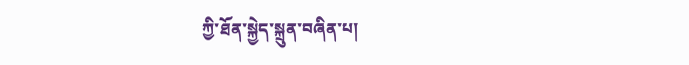ཀྱི་ཐོན་སྐྱེད་སྐྲུན་བཞིན་པ།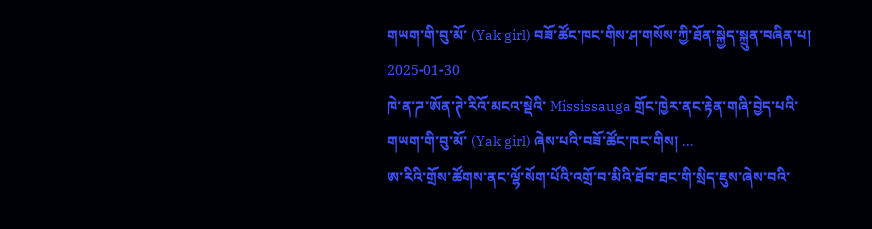གཡག་གི་བུ་མོ་ (Yak girl) བཟོ་ཚོང་ཁང་གིས་ཤ་གསོས་ཀྱི་ཐོན་སྐྱེད་སྐྲུན་བཞིན་པ། 2025-01-30
ཁེ་ན་ཌ་ཨོན་ཊེ་རིའོ་མངའ་སྡེའི་ Mississauga གྲོང་ཁྱེར་ནང་རྟེན་གཞི་བྱེད་པའི་གཡག་གི་བུ་མོ་ (Yak girl) ཞེས་པའི་བཟོ་ཚོང་ཁང་གིས། ...
ཨ་རིའི་གྲོས་ཚོགས་ནང་ལྷོ་སོག་པོའི་འགྲོ་བ་མིའི་ཐོབ་ཐང་གི་སྲིད་ཇུས་ཞེས་བའི་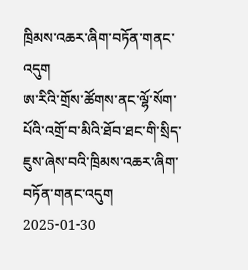ཁྲིམས་འཆར་ཞིག་བཏོན་གནང་འདུག
ཨ་རིའི་གྲོས་ཚོགས་ནང་ལྷོ་སོག་པོའི་འགྲོ་བ་མིའི་ཐོབ་ཐང་གི་སྲིད་ཇུས་ཞེས་བའི་ཁྲིམས་འཆར་ཞིག་བཏོན་གནང་འདུག 2025-01-30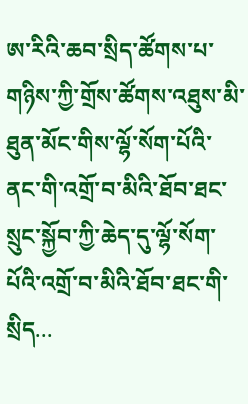ཨ་རིའི་ཆབ་སྲིད་ཚོགས་པ་གཉིས་ཀྱི་གྲོས་ཚོགས་འཐུས་མི་ཐུན་མོང་གིས་ལྷོ་སོག་པོའི་ནང་གི་འགྲོ་བ་མིའི་ཐོབ་ཐང་སྲུང་སྐྱོབ་ཀྱི་ཆེད་དུ་ལྷོ་སོག་པོའི་འགྲོ་བ་མིའི་ཐོབ་ཐང་གི་སྲིད...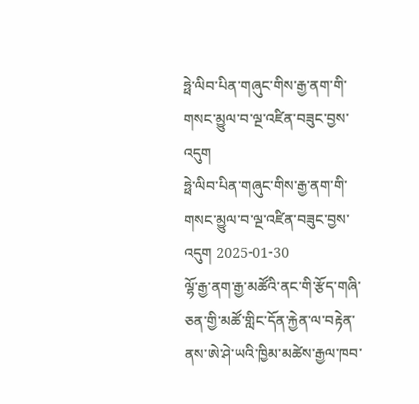ཧྥེ་ལིབ་པིན་གཞུང་གིས་རྒྱ་ནག་གི་གསང་མྱུལ་བ་ལྔ་འཛིན་བཟུང་བྱས་འདུག
ཧྥེ་ལིབ་པིན་གཞུང་གིས་རྒྱ་ནག་གི་གསང་མྱུལ་བ་ལྔ་འཛིན་བཟུང་བྱས་འདུག 2025-01-30
ལྷོ་རྒྱ་ནག་རྒྱ་མཚོའི་ནང་གི་རྩོད་གཞི་ཅན་གྱི་མཚོ་གླིང་དོན་རྐྱེན་ལ་བརྟེན་ནས་ཨེ་ཤེ་ཡའི་ཁྱིམ་མཚེས་རྒྱལ་ཁབ་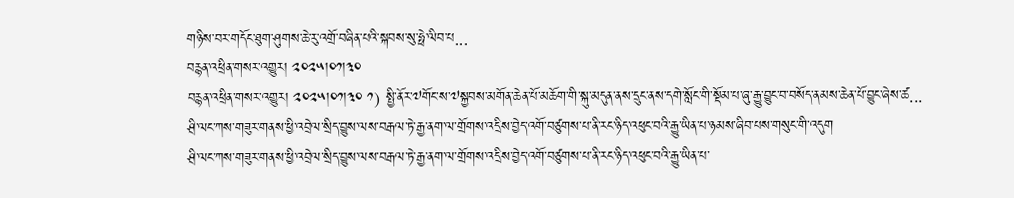གཉིས་བར་གདོང་ཐུག་ཤུགས་ཆེ་རུ་འགྲོ་བཞིན་པའི་སྐབས་སུ་ཧྥེ་ལིབ་པ...
བརྙན་འཕྲིན་གསར་འགྱུར། ༢༠༢༥།༠༡།༣༠
བརྙན་འཕྲིན་གསར་འགྱུར། ༢༠༢༥།༠༡།༣༠ ༡) སྤྱི་ནོར་༧གོང་ས་༧སྐྱབས་མགོན་ཆེན་པོ་མཆོག་གི་སྐུ་མདུན་ནས་དྲུང་ནས་དགེ་སློང་གི་སྡོམ་པ་ཞུ་རྒྱུ་བྱུང་བ་བསོད་ནམས་ཆེན་པོ་བྱུང་ཞེས་ཚ...
ཤྲི་ལང་ཀས་གཟུར་གནས་ཕྱི་འབྲེལ་སྲིད་བྱུས་ལས་བརྒལ་ཏེ་རྒྱ་ནག་ལ་གྲོགས་འདྲིས་བྱེད་འགོ་བཙུགས་པ་ནི་རང་ཉིད་འཕུང་བའི་རྒྱུ་ཡིན་པ་ཉམས་ཞིབ་པས་གསུང་གི་འདུག
ཤྲི་ལང་ཀས་གཟུར་གནས་ཕྱི་འབྲེལ་སྲིད་བྱུས་ལས་བརྒལ་ཏེ་རྒྱ་ནག་ལ་གྲོགས་འདྲིས་བྱེད་འགོ་བཙུགས་པ་ནི་རང་ཉིད་འཕུང་བའི་རྒྱུ་ཡིན་པ་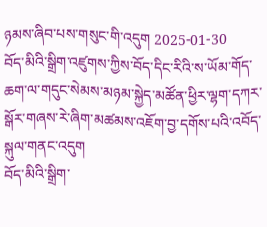ཉམས་ཞིབ་པས་གསུང་གི་འདུག 2025-01-30
བོད་མིའི་སྒྲིག་འཛུགས་ཀྱིས་བོད་དིང་རིའི་ས་ཡོམ་གོད་ཆག་ལ་གདུང་སེམས་མཉམ་སྐྱེད་མཚོན་ཕྱིར་ལྷག་དཀར་སྒོར་གཞས་རེ་ཞིག་མཚམས་འཇོག་བྱ་དགོས་པའི་འབོད་སྐུལ་གནང་འདུག
བོད་མིའི་སྒྲིག་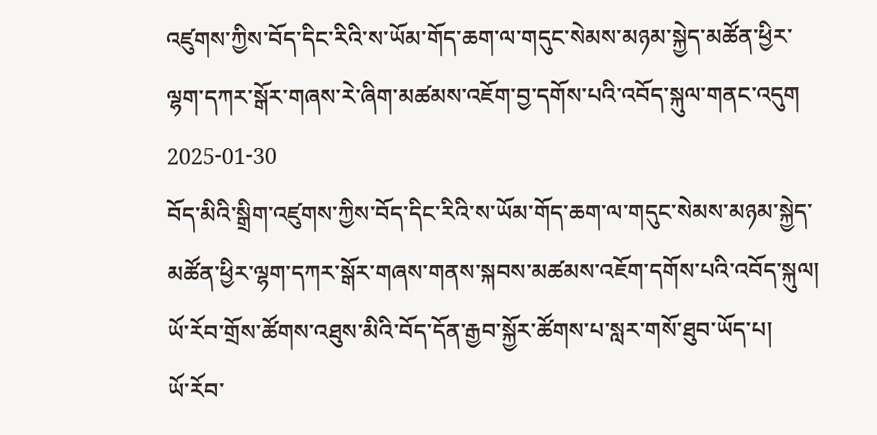འཛུགས་ཀྱིས་བོད་དིང་རིའི་ས་ཡོམ་གོད་ཆག་ལ་གདུང་སེམས་མཉམ་སྐྱེད་མཚོན་ཕྱིར་ལྷག་དཀར་སྒོར་གཞས་རེ་ཞིག་མཚམས་འཇོག་བྱ་དགོས་པའི་འབོད་སྐུལ་གནང་འདུག 2025-01-30
བོད་མིའི་སྒྲིག་འཛུགས་ཀྱིས་བོད་དིང་རིའི་ས་ཡོམ་གོད་ཆག་ལ་གདུང་སེམས་མཉམ་སྐྱེད་མཚོན་ཕྱིར་ལྷག་དཀར་སྒོར་གཞས་གནས་སྐབས་མཚམས་འཇོག་དགོས་པའི་འབོད་སྐུལ།
ཡོ་རོབ་གྲོས་ཚོགས་འཐུས་མིའི་བོད་དོན་རྒྱབ་སྐྱོར་ཚོགས་པ་སླར་གསོ་ཐུབ་ཡོད་པ།
ཡོ་རོབ་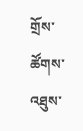གྲོས་ཚོགས་འཐུས་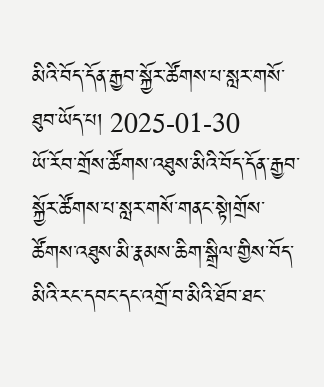མིའི་བོད་དོན་རྒྱབ་སྐྱོར་ཚོགས་པ་སླར་གསོ་ཐུབ་ཡོད་པ། 2025-01-30
ཡོ་རོབ་གྲོས་ཚོགས་འཐུས་མིའི་བོད་དོན་རྒྱབ་སྐྱོར་ཚོགས་པ་སླར་གསོ་གནང་སྟེ།གྲོས་ཚོགས་འཐུས་མི་རྣམས་ཆིག་སྒྲིལ་གྱིས་བོད་མིའི་རང་དབང་དང་འགྲོ་བ་མིའི་ཐོབ་ཐང་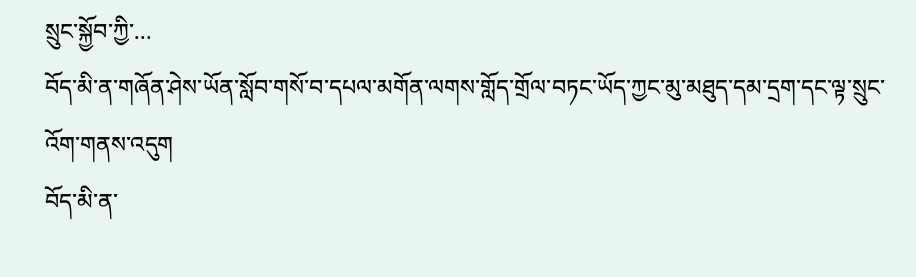སྲུང་སྐྱོབ་ཀྱི་...
བོད་མི་ན་གཞོན་ཤེས་ཡོན་སློབ་གསོ་བ་དཔལ་མགོན་ལགས་གློད་གྲོལ་བཏང་ཡོད་ཀྱང་མུ་མཐུད་དམ་དྲག་དང་ལྟ་སྲུང་འོག་གནས་འདུག
བོད་མི་ན་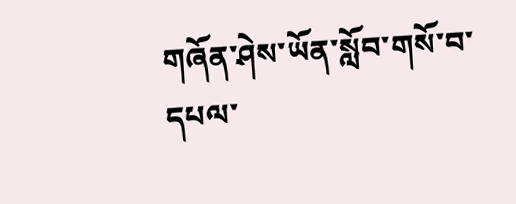གཞོན་ཤེས་ཡོན་སློབ་གསོ་བ་དཔལ་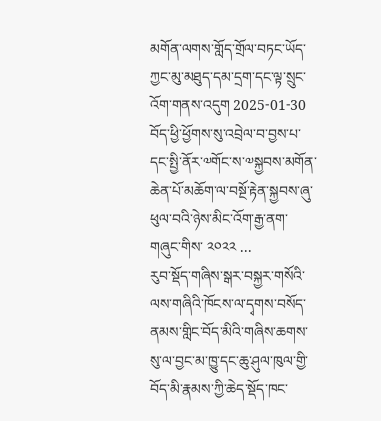མགོན་ལགས་གློད་གྲོལ་བཏང་ཡོད་ཀྱང་མུ་མཐུད་དམ་དྲག་དང་ལྟ་སྲུང་འོག་གནས་འདུག 2025-01-30
བོད་ཕྱི་ཕྱོགས་སུ་འབྲེལ་བ་བྱས་པ་དང་སྤྱི་ནོར་༧གོང་ས་༧སྐྱབས་མགོན་ཆེན་པོ་མཆོག་ལ་བསྔོ་རྟེན་སྐྱབས་ཞུ་ཕུལ་བའི་ཉེས་མིང་འོག་རྒྱ་ནག་གཞུང་གིས་ ༢༠༢༢ ...
རུབ་སྡོད་གཞིས་སྒར་བསྐྱར་གསོའི་ལས་གཞིའི་ཁོངས་ལ་དྭགས་བསོད་ནམས་གླིང་བོད་མིའི་གཞིས་ཆགས་སུ་ལ་བྱང་མ་ཁྱུ་དང་ཆུ་ཤུལ་ཁུལ་གྱི་བོད་མི་རྣམས་ཀྱི་ཆེད་སྡོད་ཁང་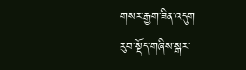གསར་རྒྱག་ཟིན་འདུག
རུབ་སྡོད་གཞིས་སྒར་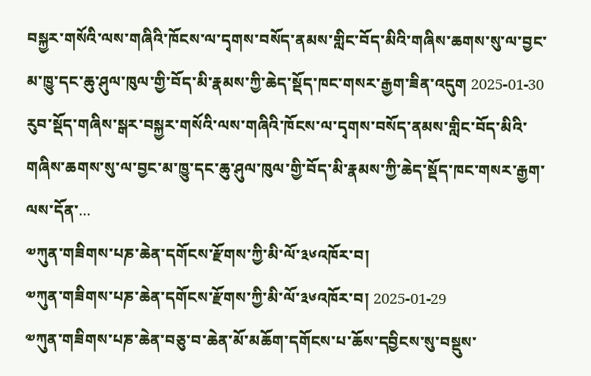བསྐྱར་གསོའི་ལས་གཞིའི་ཁོངས་ལ་དྭགས་བསོད་ནམས་གླིང་བོད་མིའི་གཞིས་ཆགས་སུ་ལ་བྱང་མ་ཁྱུ་དང་ཆུ་ཤུལ་ཁུལ་གྱི་བོད་མི་རྣམས་ཀྱི་ཆེད་སྡོད་ཁང་གསར་རྒྱག་ཟིན་འདུག 2025-01-30
རུབ་སྡོད་གཞིས་སྒར་བསྐྱར་གསོའི་ལས་གཞིའི་ཁོངས་ལ་དྭགས་བསོད་ནམས་གླིང་བོད་མིའི་གཞིས་ཆགས་སུ་ལ་བྱང་མ་ཁྱུ་དང་ཆུ་ཤུལ་ཁུལ་གྱི་བོད་མི་རྣམས་ཀྱི་ཆེད་སྡོད་ཁང་གསར་རྒྱག་ལས་དོན་...
༧ཀུན་གཟིགས་པཎ་ཆེན་དགོངས་རྫོགས་ཀྱི་མི་ལོ་༣༦འཁོར་བ།
༧ཀུན་གཟིགས་པཎ་ཆེན་དགོངས་རྫོགས་ཀྱི་མི་ལོ་༣༦འཁོར་བ། 2025-01-29
༧ཀུན་གཟིགས་པཎ་ཆེན་བཅུ་བ་ཆེན་མོ་མཆོག་དགོངས་པ་ཆོས་དབྱིངས་སུ་བསྡུས་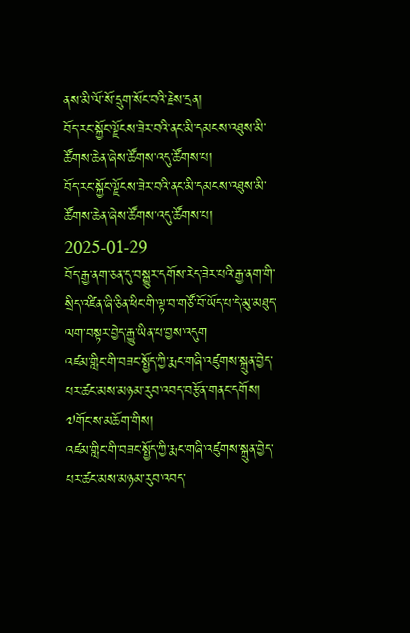ནས་མི་ལོ་སོ་དྲུག་སོང་བའི་རྗེས་དྲན།
བོད་རང་སྐྱོང་ལྗོངས་ཟེར་བའི་ནང་མི་དམངས་འཐུས་མི་ཚོགས་ཆེན་ཞེས་ཚོགས་འདུ་ཚོགས་པ།
བོད་རང་སྐྱོང་ལྗོངས་ཟེར་བའི་ནང་མི་དམངས་འཐུས་མི་ཚོགས་ཆེན་ཞེས་ཚོགས་འདུ་ཚོགས་པ། 2025-01-29
བོད་རྒྱ་ནག་ཅན་དུ་བསྒྱུར་དགོས་རེད་ཟེར་པའི་རྒྱ་ནག་གི་སྲིད་འཛིན་ཞི་ཅིན་ཕིང་གི་ལྟ་བ་གཙོ་བོ་ཡོད་པ་དེ་མུ་མཐུད་ལག་བསྟར་བྱེད་རྒྱུ་ཡིན་པ་བྱས་འདུག
འཛམ་གླིང་གི་བཟང་སྤྱོད་ཀྱི་རྨང་གཞི་འཛུགས་སྐྲུན་བྱེད་པར་ཚང་མས་མཉམ་རུབ་འབད་བརྩོན་གནང་དགོས། ༧གོང་ས་མཆོག་གིས།
འཛམ་གླིང་གི་བཟང་སྤྱོད་ཀྱི་རྨང་གཞི་འཛུགས་སྐྲུན་བྱེད་པར་ཚང་མས་མཉམ་རུབ་འབད་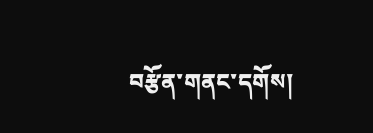བརྩོན་གནང་དགོས།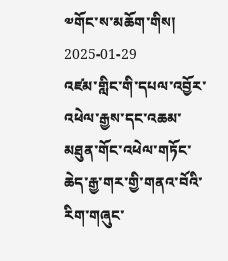༧གོང་ས་མཆོག་གིས། 2025-01-29
འཛམ་གླིང་གི་དཔལ་འབྱོར་འཕེལ་རྒྱས་དང་འཆམ་མཐུན་གོང་འཕེལ་གཏོང་ཆེད་རྒྱ་གར་གྱི་གནའ་བོའི་རིག་གཞུང་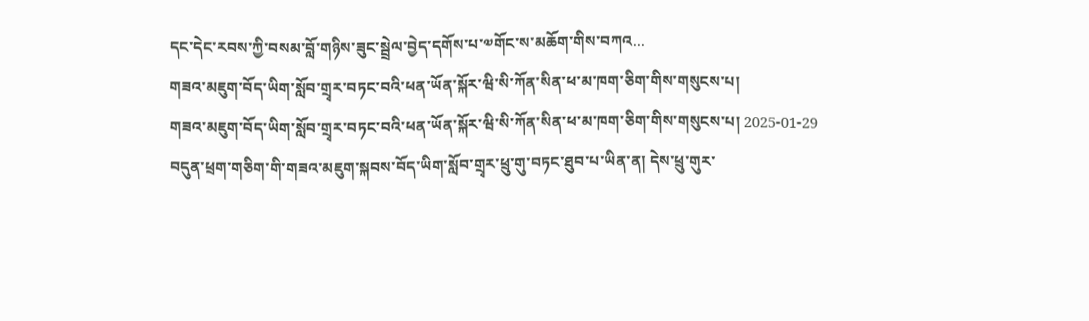དང་དེང་རབས་ཀྱི་བསམ་བློ་གཉིས་ཟུང་སྦྲེལ་བྱེད་དགོས་པ་༧གོང་ས་མཆོག་གིས་བཀའ...
གཟའ་མཇུག་བོད་ཡིག་སློབ་གྲྭར་བཏང་བའི་ཕན་ཡོན་སྐོར་ཝི་སི་ཀོན་སིན་ཕ་མ་ཁག་ཅིག་གིས་གསུངས་པ།
གཟའ་མཇུག་བོད་ཡིག་སློབ་གྲྭར་བཏང་བའི་ཕན་ཡོན་སྐོར་ཝི་སི་ཀོན་སིན་ཕ་མ་ཁག་ཅིག་གིས་གསུངས་པ། 2025-01-29
བདུན་ཕྲག་གཅིག་གི་གཟའ་མཇུག་སྐབས་བོད་ཡིག་སློབ་གྲྭར་ཕྲུ་གུ་བཏང་ཐུབ་པ་ཡིན་ན། དེས་ཕྲུ་གུར་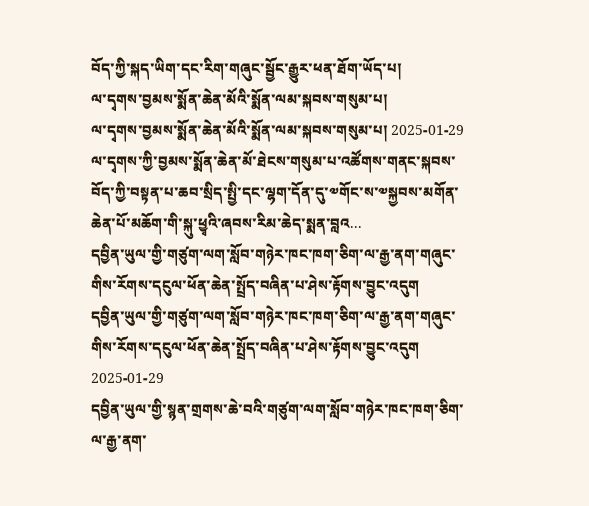བོད་ཀྱི་སྐད་ཡིག་དང་རིག་གཞུང་སྦྱོང་རྒྱུར་ཕན་ཐོག་ཡོད་པ།
ལ་དྭགས་བྱམས་སྨོན་ཆེན་མོའི་སྨོན་ལམ་སྐབས་གསུམ་པ།
ལ་དྭགས་བྱམས་སྨོན་ཆེན་མོའི་སྨོན་ལམ་སྐབས་གསུམ་པ། 2025-01-29
ལ་དྭགས་ཀྱི་བྱམས་སྨོན་ཆེན་མོ་ཐེངས་གསུམ་པ་འཚོགས་གནང་སྐབས་བོད་ཀྱི་བསྟན་པ་ཆབ་སྲིད་སྤྱི་དང་ལྷག་དོན་དུ་༧གོང་ས་༧སྐྱབས་མགོན་ཆེན་པོ་མཆོག་གི་སྐུ་ཕྱྭའི་ཞབས་རིམ་ཆེད་སྨན་བླའ...
དབྱིན་ཡུལ་གྱི་གཙུག་ལག་སློབ་གཉེར་ཁང་ཁག་ཅིག་ལ་རྒྱ་ནག་གཞུང་གིས་རོགས་དངུལ་ཕོན་ཆེན་སྤྲོད་བཞིན་པ་ཤེས་རྟོགས་བྱུང་འདུག
དབྱིན་ཡུལ་གྱི་གཙུག་ལག་སློབ་གཉེར་ཁང་ཁག་ཅིག་ལ་རྒྱ་ནག་གཞུང་གིས་རོགས་དངུལ་ཕོན་ཆེན་སྤྲོད་བཞིན་པ་ཤེས་རྟོགས་བྱུང་འདུག 2025-01-29
དབྱིན་ཡུལ་གྱི་སྙན་གྲགས་ཆེ་བའི་གཙུག་ལག་སློབ་གཉེར་ཁང་ཁག་ཅིག་ལ་རྒྱ་ནག་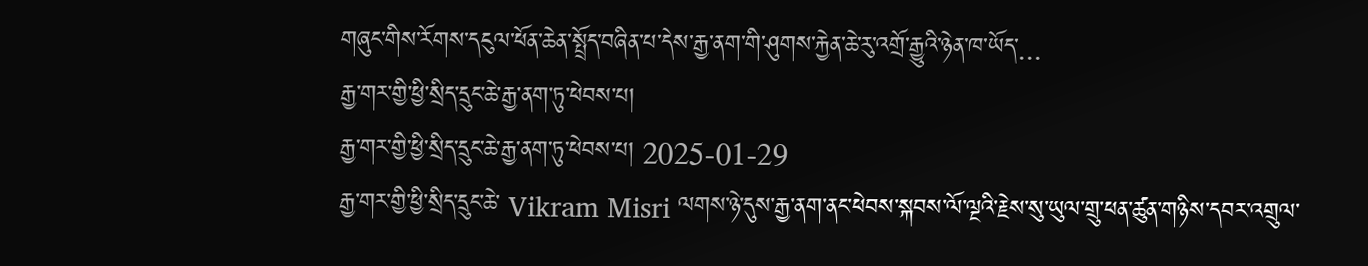གཞུང་གིས་རོགས་དངུལ་ཕོན་ཆེན་སྤྲོད་བཞིན་པ་དེས་རྒྱ་ནག་གི་ཤུགས་རྐྱེན་ཆེ་རུ་འགྲོ་རྒྱུའི་ཉེན་ཁ་ཡོད་...
རྒྱ་གར་གྱི་ཕྱི་སྲིད་དྲུང་ཆེ་རྒྱ་ནག་ཏུ་ཕེབས་པ།
རྒྱ་གར་གྱི་ཕྱི་སྲིད་དྲུང་ཆེ་རྒྱ་ནག་ཏུ་ཕེབས་པ། 2025-01-29
རྒྱ་གར་གྱི་ཕྱི་སྲིད་དྲུང་ཆེ་ Vikram Misri ལགས་ཉེ་དུས་རྒྱ་ནག་ནང་ཕེབས་སྐབས་ལོ་ལྔའི་རྗེས་སུ་ཡུལ་གྲུ་ཕན་ཚུན་གཉིས་དབར་འགྲུལ་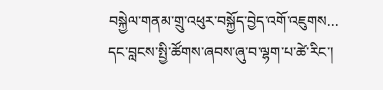བསྐྱེལ་གནམ་གྲུ་འཕུར་བསྐྱོད་བྱེད་འགོ་འཇུགས...
དང་བླངས་སྤྱི་ཚོགས་ཞབས་ཞུ་བ་ལྷག་པ་ཚེ་རིང་།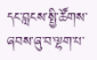དང་བླངས་སྤྱི་ཚོགས་ཞབས་ཞུ་བ་ལྷག་པ་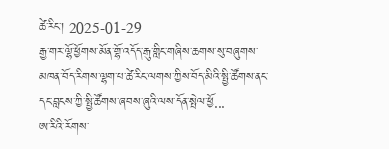ཚེ་རིང་། 2025-01-29
རྒྱ་གར་ལྷོ་ཕྱོགས་མོན་གྷོ་འདོད་རྒུ་གླིང་གཞིས་ཆགས་སུ་བཞུགས་མཁན་བོད་རིགས་ལྷག་པ་ཚེ་རིང་ལགས་ཀྱིས་བོད་མིའི་སྤྱི་ཚོགས་ནང་དང་བླངས་ཀྱི་སྤྱི་ཚོགས་ཞབས་ཞུའི་ལས་དོན་སྤེལ་ཕྱོ...
ཨ་རིའི་རོགས་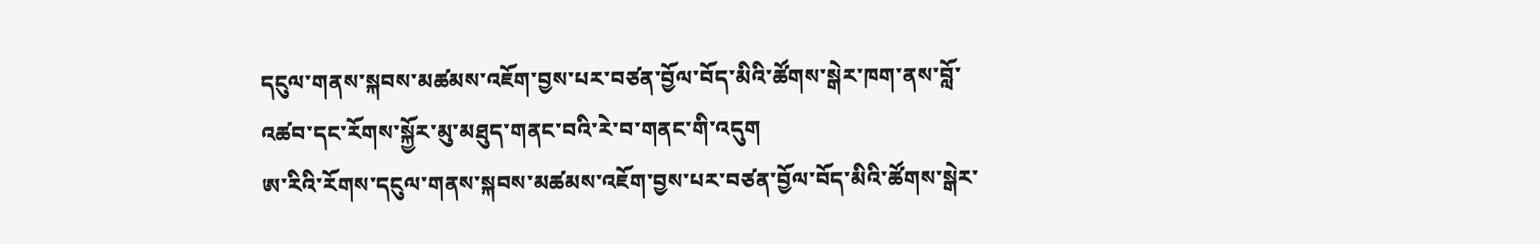དངུལ་གནས་སྐབས་མཚམས་འཇོག་བྱས་པར་བཙན་བྱོལ་བོད་མིའི་ཚོགས་སྒེར་ཁག་ནས་བློ་འཚབ་དང་རོགས་སྐྱོར་མུ་མཐུད་གནང་བའི་རེ་བ་གནང་གི་འདུག
ཨ་རིའི་རོགས་དངུལ་གནས་སྐབས་མཚམས་འཇོག་བྱས་པར་བཙན་བྱོལ་བོད་མིའི་ཚོགས་སྒེར་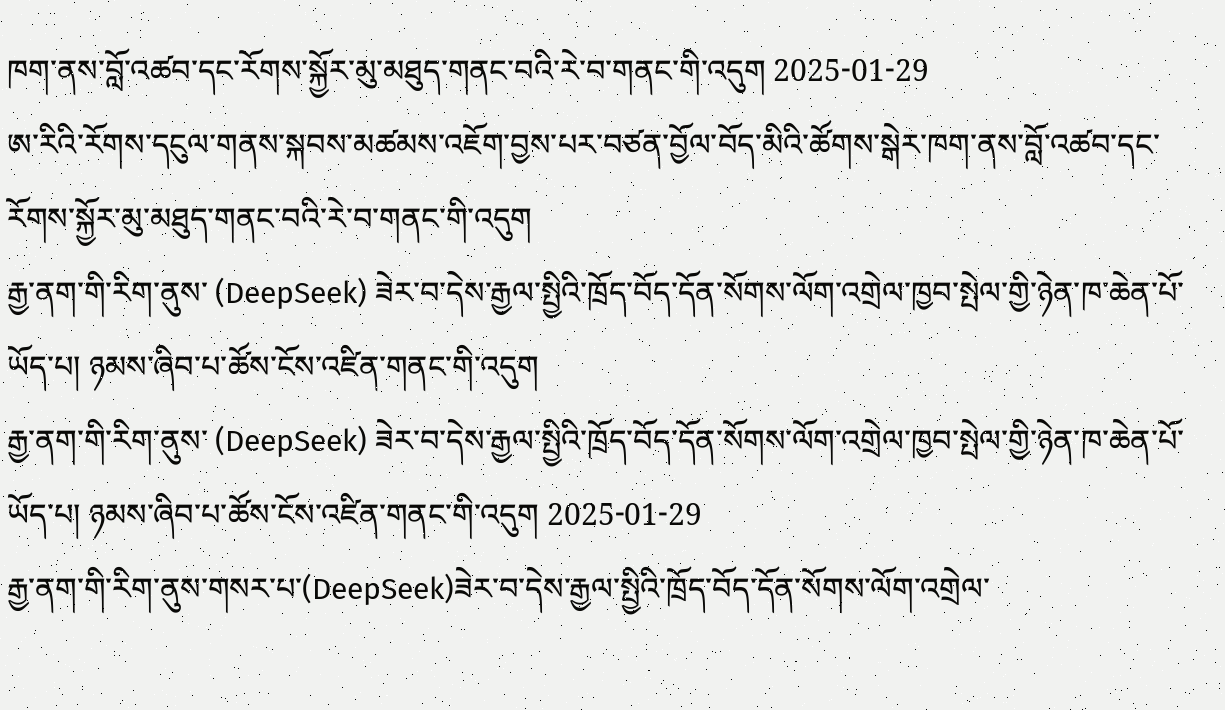ཁག་ནས་བློ་འཚབ་དང་རོགས་སྐྱོར་མུ་མཐུད་གནང་བའི་རེ་བ་གནང་གི་འདུག 2025-01-29
ཨ་རིའི་རོགས་དངུལ་གནས་སྐབས་མཚམས་འཇོག་བྱས་པར་བཙན་བྱོལ་བོད་མིའི་ཚོགས་སྒེར་ཁག་ནས་བློ་འཚབ་དང་རོགས་སྐྱོར་མུ་མཐུད་གནང་བའི་རེ་བ་གནང་གི་འདུག
རྒྱ་ནག་གི་རིག་ནུས་ (DeepSeek) ཟེར་བ་དེས་རྒྱལ་སྤྱིའི་ཁྲོད་བོད་དོན་སོགས་ལོག་འགྲེལ་ཁྱབ་སྤེལ་གྱི་ཉེན་ཁ་ཆེན་པོ་ཡོད་པ། ཉམས་ཞིབ་པ་ཚོས་ངོས་འཛིན་གནང་གི་འདུག
རྒྱ་ནག་གི་རིག་ནུས་ (DeepSeek) ཟེར་བ་དེས་རྒྱལ་སྤྱིའི་ཁྲོད་བོད་དོན་སོགས་ལོག་འགྲེལ་ཁྱབ་སྤེལ་གྱི་ཉེན་ཁ་ཆེན་པོ་ཡོད་པ། ཉམས་ཞིབ་པ་ཚོས་ངོས་འཛིན་གནང་གི་འདུག 2025-01-29
རྒྱ་ནག་གི་རིག་ནུས་གསར་པ་(DeepSeek)ཟེར་བ་དེས་རྒྱལ་སྤྱིའི་ཁྲོད་བོད་དོན་སོགས་ལོག་འགྲེལ་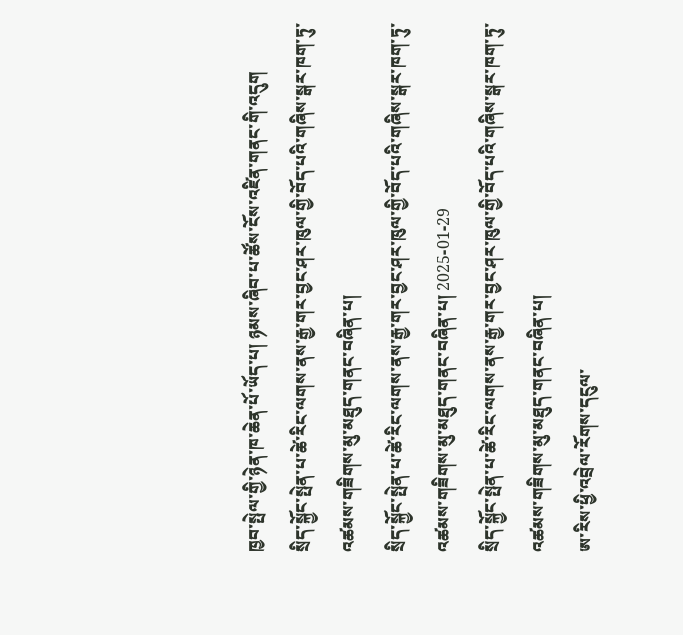ཁྱབ་སྤེལ་གྱི་ཉེན་ཁ་ཆེན་པོ་ཡོད་པ། ཉམས་ཞིབ་པ་ཚོས་ངོས་འཛིན་གནང་གི་འདུག
སྲིད་སྐྱོང་སྤེན་པ་ཚེ་རིང་ལགས་ནས་རྒྱ་གར་བྱང་ཤར་ཁུལ་གྱི་བོད་པའི་གཞིས་སྒར་ཁག་ཏུ་འཚམས་གཟིགས་མུ་མཐུད་གནང་བཞིན་པ།
སྲིད་སྐྱོང་སྤེན་པ་ཚེ་རིང་ལགས་ནས་རྒྱ་གར་བྱང་ཤར་ཁུལ་གྱི་བོད་པའི་གཞིས་སྒར་ཁག་ཏུ་འཚམས་གཟིགས་མུ་མཐུད་གནང་བཞིན་པ། 2025-01-29
སྲིད་སྐྱོང་སྤེན་པ་ཚེ་རིང་ལགས་ནས་རྒྱ་གར་བྱང་ཤར་ཁུལ་གྱི་བོད་པའི་གཞིས་སྒར་ཁག་ཏུ་འཚམས་གཟིགས་མུ་མཐུད་གནང་བཞིན་པ།
ཨ་རིས་ཕྱི་འབྲེལ་རོགས་དངུལ་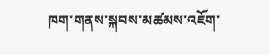ཁག་གནས་སྐབས་མཚམས་འཇོག་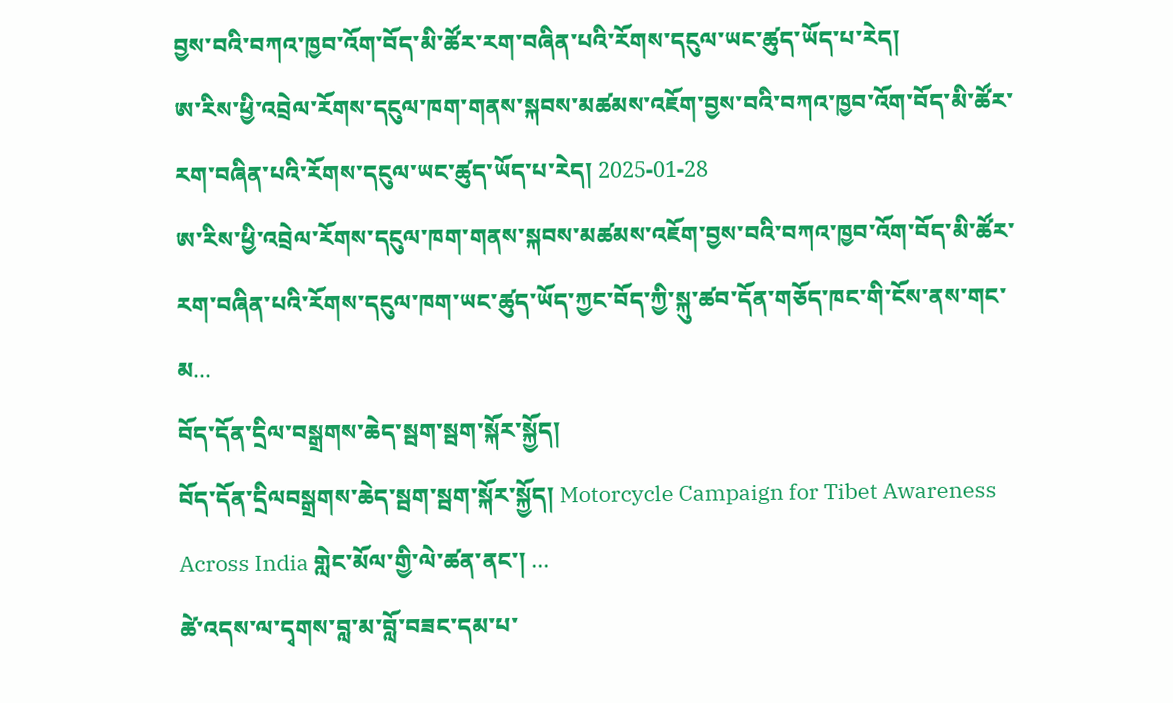བྱས་བའི་བཀའ་ཁྱབ་འོག་བོད་མི་ཚོར་རག་བཞིན་པའི་རོགས་དངུལ་ཡང་ཚུད་ཡོད་པ་རེད།
ཨ་རིས་ཕྱི་འབྲེལ་རོགས་དངུལ་ཁག་གནས་སྐབས་མཚམས་འཇོག་བྱས་བའི་བཀའ་ཁྱབ་འོག་བོད་མི་ཚོར་རག་བཞིན་པའི་རོགས་དངུལ་ཡང་ཚུད་ཡོད་པ་རེད། 2025-01-28
ཨ་རིས་ཕྱི་འབྲེལ་རོགས་དངུལ་ཁག་གནས་སྐབས་མཚམས་འཇོག་བྱས་བའི་བཀའ་ཁྱབ་འོག་བོད་མི་ཚོར་རག་བཞིན་པའི་རོགས་དངུལ་ཁག་ཡང་ཚུད་ཡོད་ཀྱང་བོད་ཀྱི་སྐུ་ཚབ་དོན་གཅོད་ཁང་གི་ངོས་ནས་གང་མ...
བོད་དོན་དྲིལ་བསྒྲགས་ཆེད་སྦག་སྦག་སྐོར་སྐྱོད།
བོད་དོན་དྲིལབསྒྲགས་ཆེད་སྦག་སྦག་སྐོར་སྐྱོད། Motorcycle Campaign for Tibet Awareness Across India གླེང་མོལ་གྱི་ལེ་ཚན་ནང་། ...
ཚེ་འདས་ལ་དྭགས་བླ་མ་བློ་བཟང་དམ་པ་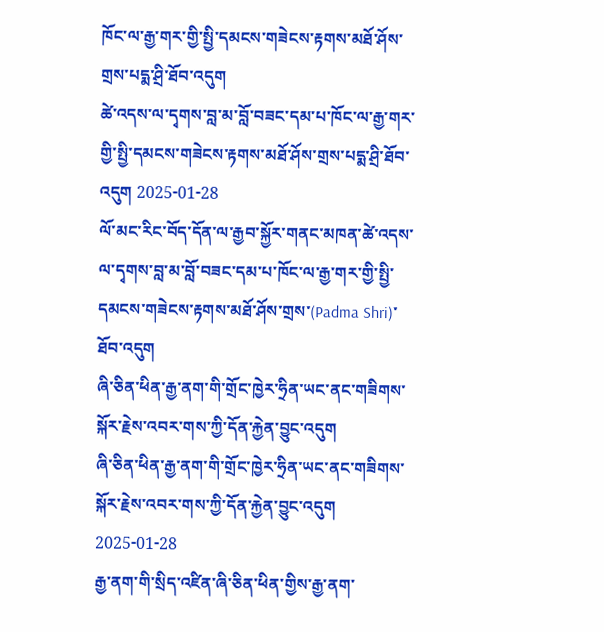ཁོང་ལ་རྒྱ་གར་གྱི་སྤྱི་དམངས་གཟེངས་རྟགས་མཐོ་ཤོས་གྲས་པདྨ་ཤྲི་ཐོབ་འདུག
ཚེ་འདས་ལ་དྭགས་བླ་མ་བློ་བཟང་དམ་པ་ཁོང་ལ་རྒྱ་གར་གྱི་སྤྱི་དམངས་གཟེངས་རྟགས་མཐོ་ཤོས་གྲས་པདྨ་ཤྲི་ཐོབ་འདུག 2025-01-28
ལོ་མང་རིང་བོད་དོན་ལ་རྒྱབ་སྐྱོར་གནང་མཁན་ཚེ་འདས་ལ་དྭགས་བླ་མ་བློ་བཟང་དམ་པ་ཁོང་ལ་རྒྱ་གར་གྱི་སྤྱི་དམངས་གཟེངས་རྟགས་མཐོ་ཤོས་གྲས་(Padma Shri)་ཐོབ་འདུག
ཞི་ཅིན་ཕིན་རྒྱ་ནག་གི་གྲོང་ཁྱེར་ཧྲིན་ཡང་ནང་གཟིགས་སྐོར་རྗེས་འབར་གས་ཀྱི་དོན་རྐྱེན་བྱུང་འདུག
ཞི་ཅིན་ཕིན་རྒྱ་ནག་གི་གྲོང་ཁྱེར་ཧྲིན་ཡང་ནང་གཟིགས་སྐོར་རྗེས་འབར་གས་ཀྱི་དོན་རྐྱེན་བྱུང་འདུག 2025-01-28
རྒྱ་ནག་གི་སྲིད་འཛིན་ཞི་ཅིན་ཕིན་གྱིས་རྒྱ་ནག་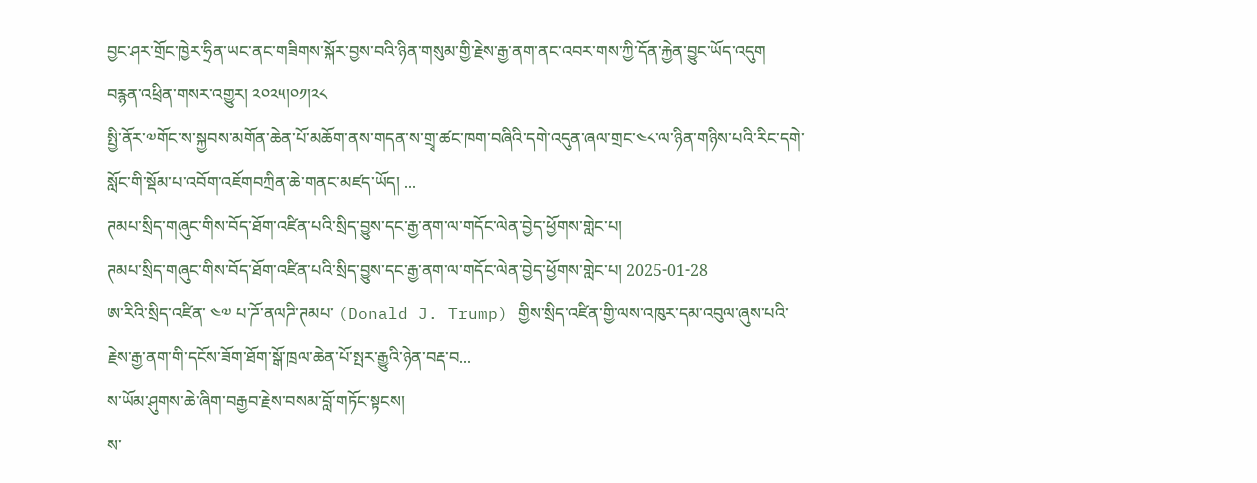བྱང་ཤར་གྲོང་ཁྱེར་ཧྲིན་ཡང་ནང་གཟིགས་སྐོར་བྱས་བའི་ཉིན་གསུམ་གྱི་རྗེས་རྒྱ་ནག་ནང་འབར་གས་ཀྱི་དོན་རྐྱེན་བྱུང་ཡོད་འདུག
བརྙན་འཕྲིན་གསར་འགྱུར། ༢༠༢༥།༠༡།༢༨
སྤྱི་ནོར་༧གོང་ས་སྐྱབས་མགོན་ཆེན་པོ་མཆོག་ནས་གདན་ས་གྲྭ་ཚང་ཁག་བཞིའི་དགེ་འདུན་ཞལ་གྲང་༤༨་ལ་ཉིན་གཉིས་པའི་རིང་དགེ་སློང་གི་སྡོམ་པ་འབོག་འཇོགབཀྲིན་ཆེ་གནང་མཛད་ཡོད། ...
ཊམཔ་སྲིད་གཞུང་གིས་བོད་ཐོག་འཛིན་པའི་སྲིད་བྱུས་དང་རྒྱ་ནག་ལ་གདོང་ལེན་བྱེད་ཕྱོགས་གླེང་པ།
ཊམཔ་སྲིད་གཞུང་གིས་བོད་ཐོག་འཛིན་པའི་སྲིད་བྱུས་དང་རྒྱ་ནག་ལ་གདོང་ལེན་བྱེད་ཕྱོགས་གླེང་པ། 2025-01-28
ཨ་རིའི་སྲིད་འཛིན་ ༤༧ པ་ཌོ་ནལཌི་ཊམཔ་ (Donald J. Trump) གྱིས་སྲིད་འཛིན་གྱི་ལས་འཁུར་དམ་འབུལ་ཞུས་པའི་རྗེས་རྒྱ་ནག་གི་དངོས་ཟོག་ཐོག་སྒོ་ཁྲལ་ཆེན་པོ་སྤར་རྒྱུའི་ཉེན་བརྡ་བ...
ས་ཡོམ་ཤུགས་ཆེ་ཞིག་བརྒྱབ་རྗེས་བསམ་བློ་གཏོང་སྟངས།
ས་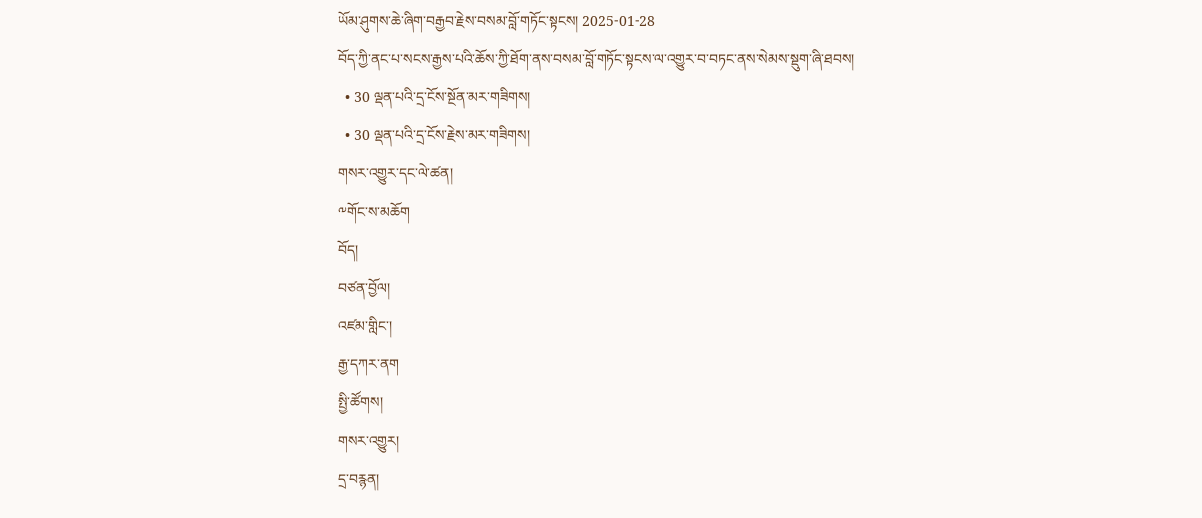ཡོམ་ཤུགས་ཆེ་ཞིག་བརྒྱབ་རྗེས་བསམ་བློ་གཏོང་སྟངས། 2025-01-28
བོད་ཀྱི་ནང་པ་སངས་རྒྱས་པའི་ཆོས་ཀྱི་ཐོག་ནས་བསམ་བློ་གཏོང་སྟངས་ལ་འགྱུར་བ་བཏང་ནས་སེམས་སྡུག་ཞི་ཐབས།
  • 30 ལྡན་པའི་དྲ་ངོས་སྔོན་མར་གཟིགས།
  • 30 ལྡན་པའི་དྲ་ངོས་རྗེས་མར་གཟིགས།
གསར་འགྱུར་དང་ལེ་ཚན།
༸གོང་ས་མཆོག
བོད།
བཙན་བྱོལ།
འཛམ་གླིང་།
རྒྱ་དཀར་ནག
སྤྱི་ཚོགས།
གསར་འགྱུར།
དྲ་བརྙན།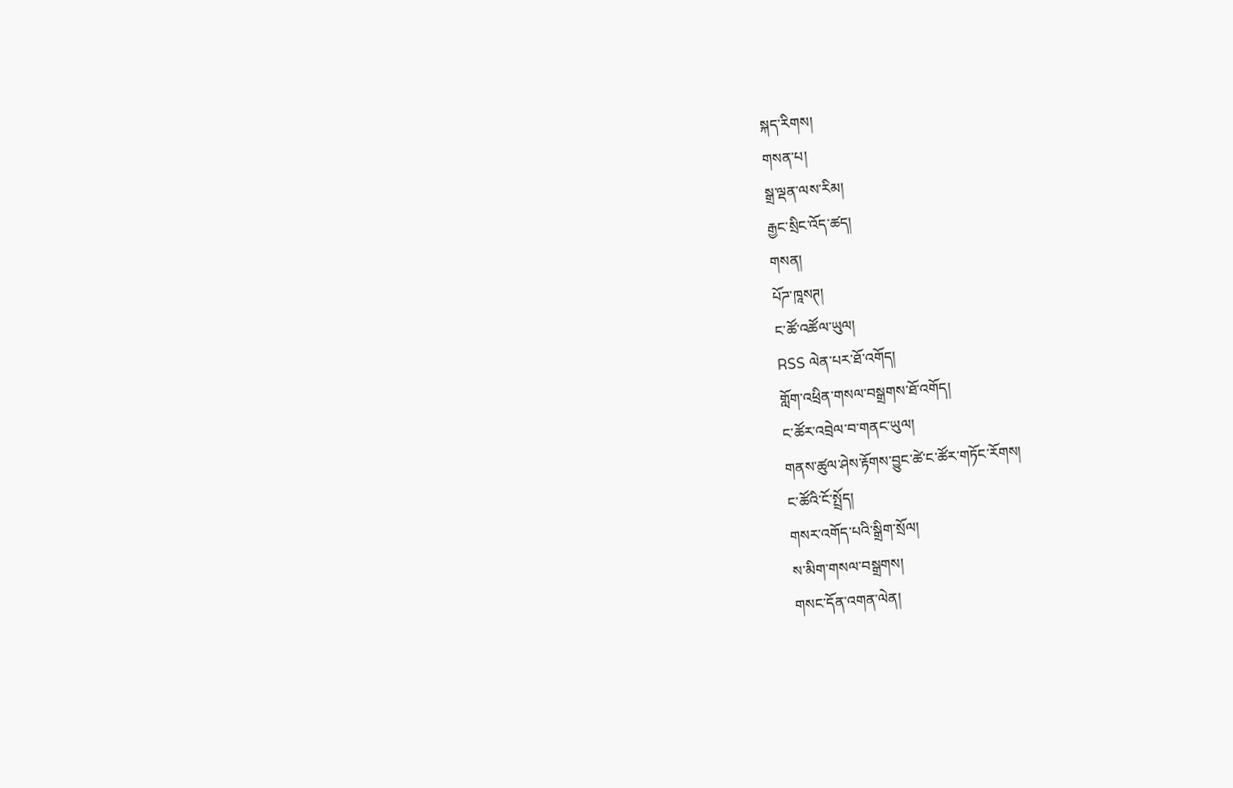སྐད་རིགས།
གསན་པ།
སྒྲ་ལྡན་ལས་རིམ།
རྒྱང་སྲིང་འོད་ཚད།
གསན།
པོཌ་ཁཱསཊ།
ང་ཚོ་འཚོལ་ཡུལ།
RSS ལེན་པར་ཐོ་འགོད།
གློག་འཕྲིན་གསལ་བསྒྲགས་ཐོ་འགོད།
ང་ཚོར་འབྲེལ་བ་གནང་ཡུལ།
གནས་ཚུལ་ཤེས་རྟོགས་བྱུང་ཚེ་ང་ཚོར་གཏོང་རོགས།
ང་ཚོའི་ངོ་སྤྲོད།
གསར་འགོད་པའི་སྒྲིག་སྲོལ།
ས་མིག་གསལ་བསྒྲགས།
གསང་དོན་འགན་ལེན།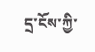དྲ་ངོས་ཀྱི་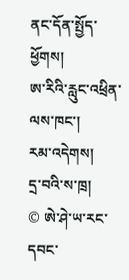ནང་དོན་སྤྱོད་ཕྱོགས།
ཨ་རིའི་རླུང་འཕྲིན་ལས་ཁང་།
རམ་འདེགས།
དྲ་བའི་ས་ཁྲ།
© ཨེ་ཤེ་ཡ་རང་དབང་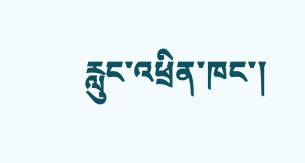རླུང་འཕྲིན་ཁང་།